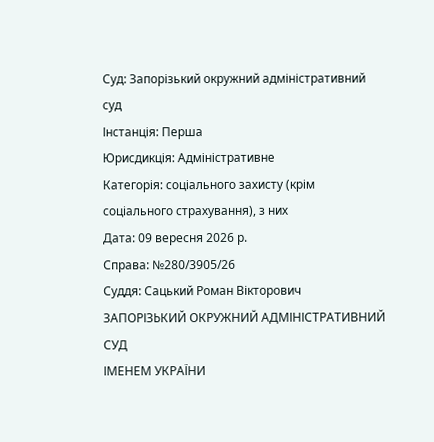Суд: Запорізький окружний адміністративний суд
Інстанція: Перша
Юрисдикція: Адміністративне
Категорія: соціального захисту (крім соціального страхування), з них
Дата: 09 вересня 2026 р.
Справа: №280/3905/26
Суддя: Сацький Роман Вікторович
ЗАПОРІЗЬКИЙ ОКРУЖНИЙ АДМІНІСТРАТИВНИЙ СУД
ІМЕНЕМ УКРАЇНИ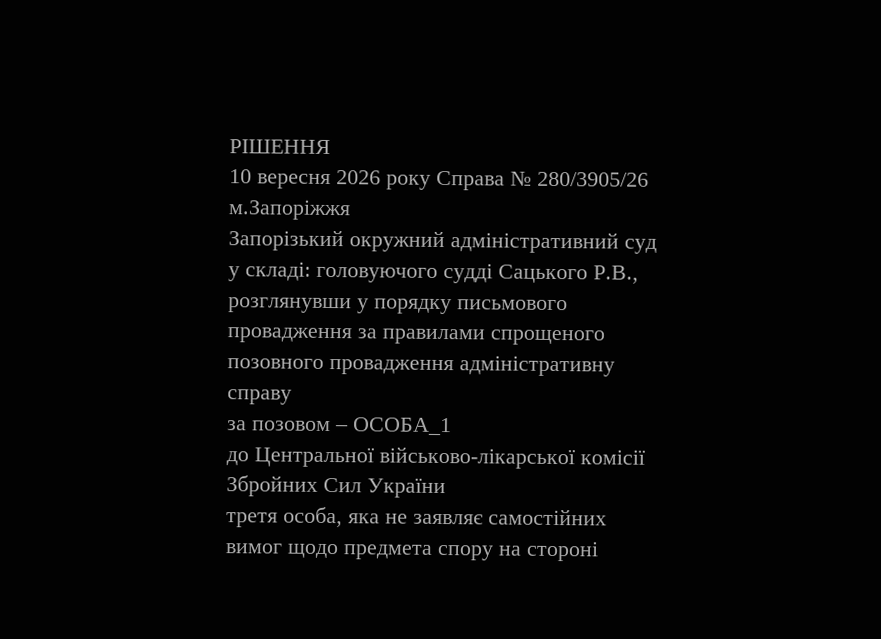РІШЕННЯ
10 вересня 2026 року Справа № 280/3905/26 м.Запоріжжя
Запорізький окружний адміністративний суд у складі: головуючого судді Сацького Р.В., розглянувши у порядку письмового провадження за правилами спрощеного позовного провадження адміністративну справу
за позовом – ОСОБА_1
до Центральної військово-лікарської комісії Збройних Сил України
третя особа, яка не заявляє самостійних вимог щодо предмета спору на стороні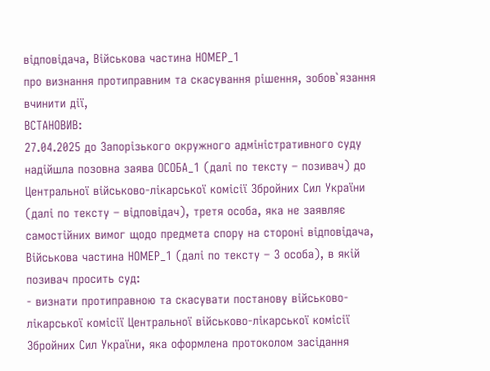відповідача, Військова частина НОМЕР_1
про визнання протиправним та скасування рішення, зобов`язання вчинити дії,
ВСТАНОВИВ:
27.04.2025 до Запорізького окружного адміністративного суду надійшла позовна заява ОСОБА_1 (далі по тексту – позивач) до Центральної військово-лікарської комісії Збройних Сил України (далі по тексту – відповідач), третя особа, яка не заявляє самостійних вимог щодо предмета спору на стороні відповідача, Військова частина НОМЕР_1 (далі по тексту – 3 особа), в якій позивач просить суд:
- визнати протиправною та скасувати постанову військово-лікарської комісії Центральної військово-лікарської комісії Збройних Сил України, яка оформлена протоколом засідання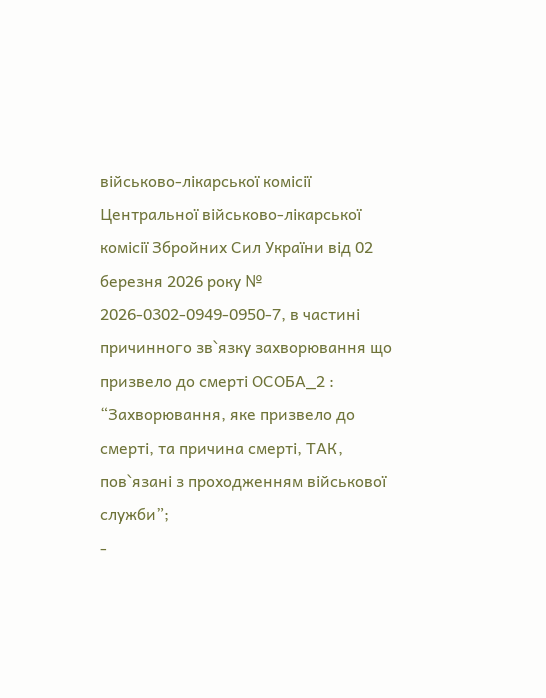військово-лікарської комісії Центральної військово-лікарської комісії Збройних Сил України від 02 березня 2026 року № 2026-0302-0949-0950-7, в частині причинного зв`язку захворювання що призвело до смерті ОСОБА_2 : “Захворювання, яке призвело до смерті, та причина смерті, ТАК, пов`язані з проходженням військової служби”;
-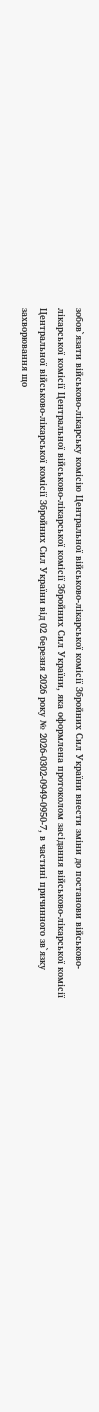зобов`язати військово-лікарську комісію Центральної військово-лікарської комісії Збройних Сил України внести зміни до постанови військово-лікарської комісії Центральної військово-лікарської комісії Збройних Сил України, яка оформлена протоколом засідання військово-лікарської комісії Центральної військово-лікарської комісії Збройних Сил України від 02 березня 2026 року № 2026-0302-0949-0950-7, в частині причинного зв`язку захворювання що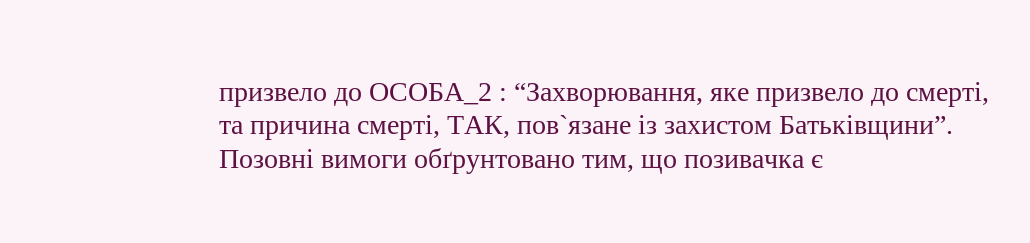призвело до ОСОБА_2 : “Захворювання, яке призвело до смерті, та причина смерті, ТАК, пов`язане із захистом Батьківщини”.
Позовні вимоги обґрунтовано тим, що позивачка є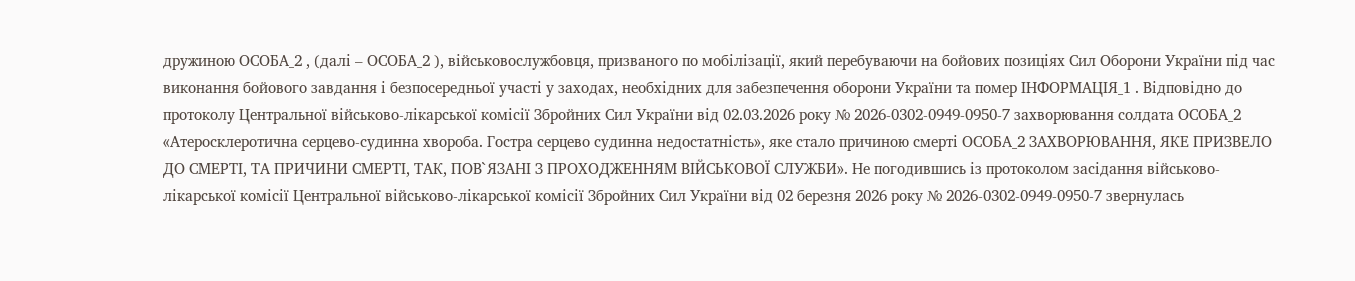дружиною ОСОБА_2 , (далі – ОСОБА_2 ), військовослужбовця, призваного по мобілізації, який перебуваючи на бойових позиціях Сил Оборони України під час виконання бойового завдання і безпосередньої участі у заходах, необхідних для забезпечення оборони України та помер ІНФОРМАЦІЯ_1 . Відповідно до протоколу Центральної військово-лікарської комісії Збройних Сил України від 02.03.2026 року № 2026-0302-0949-0950-7 захворювання солдата ОСОБА_2 «Атеросклеротична серцево-судинна хвороба. Гостра серцево судинна недостатність», яке стало причиною смерті ОСОБА_2 ЗАХВОРЮВАННЯ, ЯКЕ ПРИЗВЕЛО ДО СМЕРТІ, ТА ПРИЧИНИ СМЕРТІ, ТАК, ПОВ`ЯЗАНІ З ПРОХОДЖЕННЯМ ВІЙСЬКОВОЇ СЛУЖБИ». Не погодившись із протоколом засідання військово-лікарської комісії Центральної військово-лікарської комісії Збройних Сил України від 02 березня 2026 року № 2026-0302-0949-0950-7 звернулась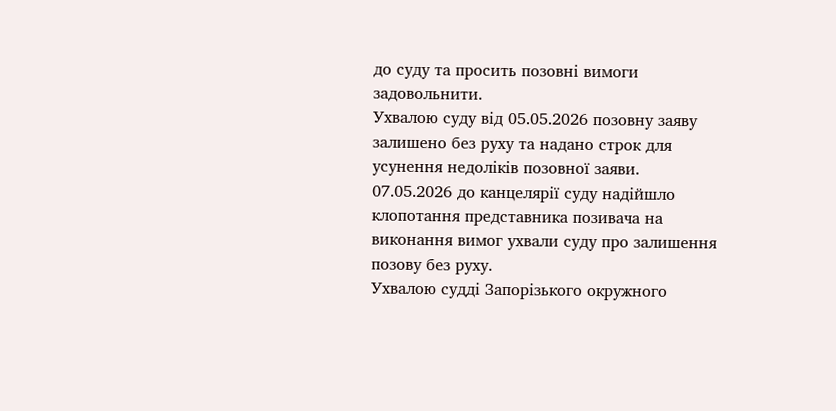до суду та просить позовні вимоги задовольнити.
Ухвалою суду від 05.05.2026 позовну заяву залишено без руху та надано строк для усунення недоліків позовної заяви.
07.05.2026 до канцелярії суду надійшло клопотання представника позивача на виконання вимог ухвали суду про залишення позову без руху.
Ухвалою судді Запорізького окружного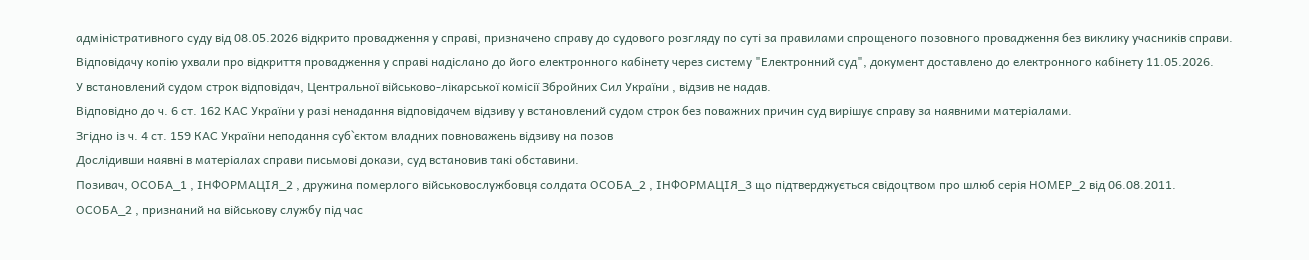адміністративного суду від 08.05.2026 відкрито провадження у справі, призначено справу до судового розгляду по суті за правилами спрощеного позовного провадження без виклику учасників справи.
Відповідачу копію ухвали про відкриття провадження у справі надіслано до його електронного кабінету через систему "Електронний суд", документ доставлено до електронного кабінету 11.05.2026.
У встановлений судом строк відповідач, Центральної військово-лікарської комісії Збройних Сил України , відзив не надав.
Відповідно до ч. 6 ст. 162 КАС України у разі ненадання відповідачем відзиву у встановлений судом строк без поважних причин суд вирішує справу за наявними матеріалами.
Згідно із ч. 4 ст. 159 КАС України неподання суб`єктом владних повноважень відзиву на позов
Дослідивши наявні в матеріалах справи письмові докази, суд встановив такі обставини.
Позивач, ОСОБА_1 , ІНФОРМАЦІЯ_2 , дружина померлого військовослужбовця солдата ОСОБА_2 , ІНФОРМАЦІЯ_3 що підтверджується свідоцтвом про шлюб серія НОМЕР_2 від 06.08.2011.
ОСОБА_2 , признаний на військову службу під час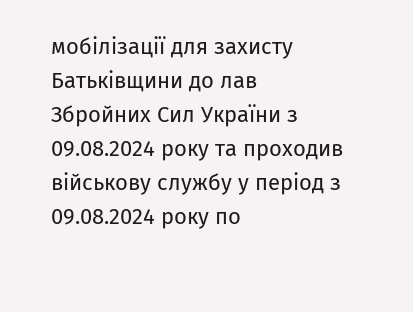мобілізації для захисту Батьківщини до лав Збройних Сил України з 09.08.2024 року та проходив військову службу у період з 09.08.2024 року по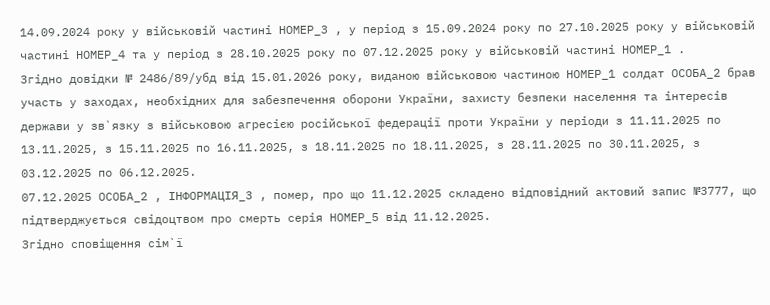14.09.2024 року у військовій частині НОМЕР_3 , у період з 15.09.2024 року по 27.10.2025 року у військовій частині НОМЕР_4 та у період з 28.10.2025 року по 07.12.2025 року у військовій частині НОМЕР_1 .
Згідно довідки № 2486/89/убд від 15.01.2026 року, виданою військовою частиною НОМЕР_1 солдат ОСОБА_2 брав участь у заходах, необхідних для забезпечення оборони України, захисту безпеки населення та інтересів держави у зв`язку з військовою агресією російської федерації проти України у періоди з 11.11.2025 по 13.11.2025, з 15.11.2025 по 16.11.2025, з 18.11.2025 по 18.11.2025, з 28.11.2025 по 30.11.2025, з 03.12.2025 по 06.12.2025.
07.12.2025 ОСОБА_2 , ІНФОРМАЦІЯ_3 , помер, про що 11.12.2025 складено відповідний актовий запис №3777, що підтверджується свідоцтвом про смерть серія НОМЕР_5 від 11.12.2025.
Згідно сповіщення сім`ї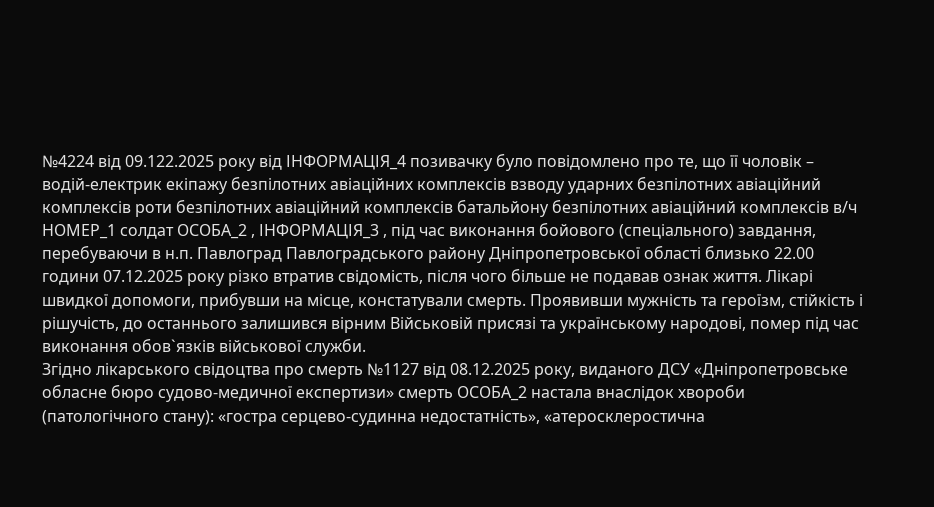№4224 від 09.122.2025 року від ІНФОРМАЦІЯ_4 позивачку було повідомлено про те, що її чоловік – водій-електрик екіпажу безпілотних авіаційних комплексів взводу ударних безпілотних авіаційний комплексів роти безпілотних авіаційний комплексів батальйону безпілотних авіаційний комплексів в/ч НОМЕР_1 солдат ОСОБА_2 , ІНФОРМАЦІЯ_3 , під час виконання бойового (спеціального) завдання, перебуваючи в н.п. Павлоград Павлоградського району Дніпропетровської області близько 22.00 години 07.12.2025 року різко втратив свідомість, після чого більше не подавав ознак життя. Лікарі швидкої допомоги, прибувши на місце, констатували смерть. Проявивши мужність та героїзм, стійкість і рішучість, до останнього залишився вірним Військовій присязі та українському народові, помер під час виконання обов`язків військової служби.
Згідно лікарського свідоцтва про смерть №1127 від 08.12.2025 року, виданого ДСУ «Дніпропетровське обласне бюро судово-медичної експертизи» смерть ОСОБА_2 настала внаслідок хвороби (патологічного стану): «гостра серцево-судинна недостатність», «атеросклеростична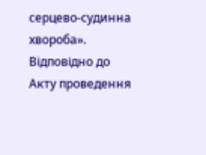серцево-судинна хвороба».
Відповідно до Акту проведення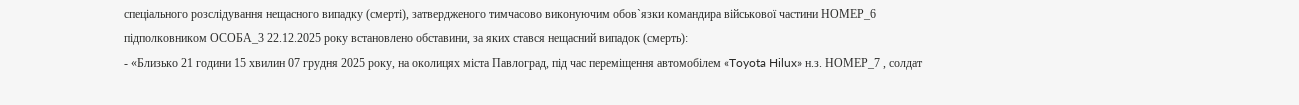спеціального розслідування нещасного випадку (смерті), затвердженого тимчасово виконуючим обов`язки командира військової частини НОМЕР_6 підполковником ОСОБА_3 22.12.2025 року встановлено обставини, за яких стався нещасний випадок (смерть):
- «Близько 21 години 15 хвилин 07 грудня 2025 року, на околицях міста Павлоград, під час переміщення автомобілем «Toyota Hilux» н.з. НОМЕР_7 , солдат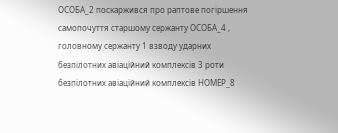ОСОБА_2 поскаржився про раптове погіршення самопочуття старшому сержанту ОСОБА_4 , головному сержанту 1 взводу ударних безпілотних авіаційний комплексів 3 роти безпілотних авіаційний комплексів НОМЕР_8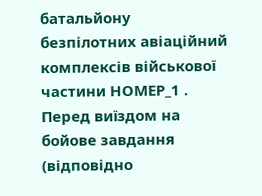батальйону безпілотних авіаційний комплексів військової частини НОМЕР_1 . Перед виїздом на бойове завдання (відповідно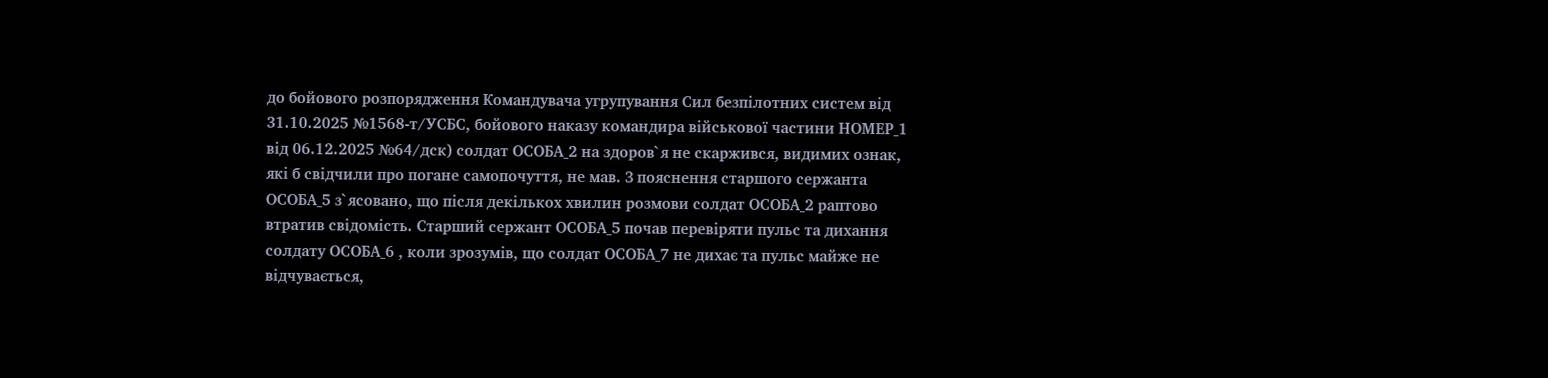до бойового розпорядження Командувача угрупування Сил безпілотних систем від 31.10.2025 №1568-т/УСБС, бойового наказу командира військової частини НОМЕР_1 від 06.12.2025 №64/дск) солдат ОСОБА_2 на здоров`я не скаржився, видимих ознак, які б свідчили про погане самопочуття, не мав. З пояснення старшого сержанта ОСОБА_5 з`ясовано, що після декількох хвилин розмови солдат ОСОБА_2 раптово втратив свідомість. Старший сержант ОСОБА_5 почав перевіряти пульс та дихання солдату ОСОБА_6 , коли зрозумів, що солдат ОСОБА_7 не дихає та пульс майже не відчувається,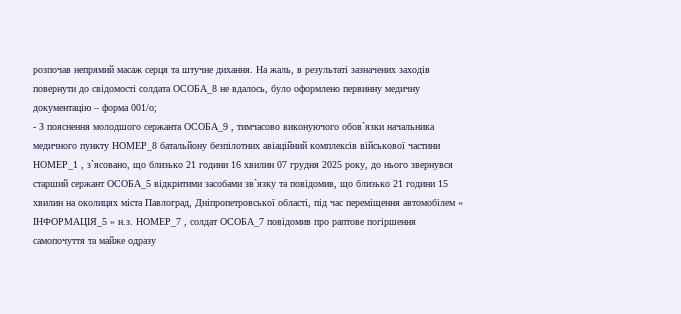розпочав непрямий масаж серця та штучне дихання. На жаль, в результаті зазначених заходів повернути до свідомості солдата ОСОБА_8 не вдалось, було оформлено первинну медичну документацію – форма 001/о;
- З пояснення молодшого сержанта ОСОБА_9 , тимчасово виконуючого обов`язки начальника медичного пункту НОМЕР_8 батальйону безпілотних авіаційний комплексів військової частини НОМЕР_1 , з`ясовано, що близько 21 години 16 хвилин 07 грудня 2025 року, до нього звернувся старший сержант ОСОБА_5 відкритими засобами зв`язку та повідомив, що близько 21 години 15 хвилин на околицях міста Павлоград, Дніпропетровської області, під час переміщення автомобілем « ІНФОРМАЦІЯ_5 » н.з. НОМЕР_7 , солдат ОСОБА_7 повідомив про раптове погіршення самопочуття та майже одразу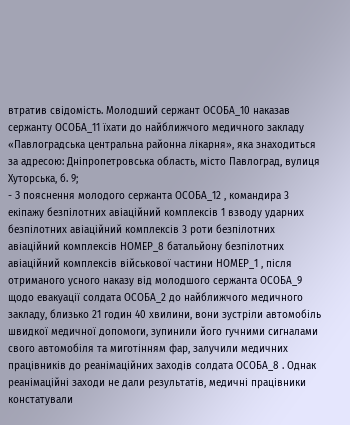втратив свідомість. Молодший сержант ОСОБА_10 наказав сержанту ОСОБА_11 їхати до найближчого медичного закладу «Павлоградська центральна районна лікарня», яка знаходиться за адресою: Дніпропетровська область, місто Павлоград, вулиця Хуторська, б. 9;
- З пояснення молодого сержанта ОСОБА_12 , командира 3 екіпажу безпілотних авіаційний комплексів 1 взводу ударних безпілотних авіаційний комплексів 3 роти безпілотних авіаційний комплексів НОМЕР_8 батальйону безпілотних авіаційний комплексів військової частини НОМЕР_1 , після отриманого усного наказу від молодшого сержанта ОСОБА_9 щодо евакуації солдата ОСОБА_2 до найближчого медичного закладу, близько 21 годин 40 хвилини, вони зустріли автомобіль швидкої медичної допомоги, зупинили його гучними сигналами свого автомобіля та миготінням фар, залучили медичних працівників до реанімаційних заходів солдата ОСОБА_8 . Однак реанімаційні заходи не дали результатів, медичні працівники констатували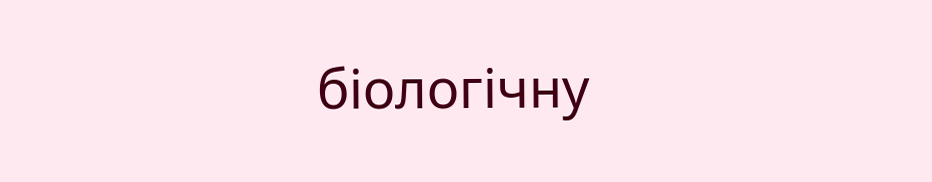біологічну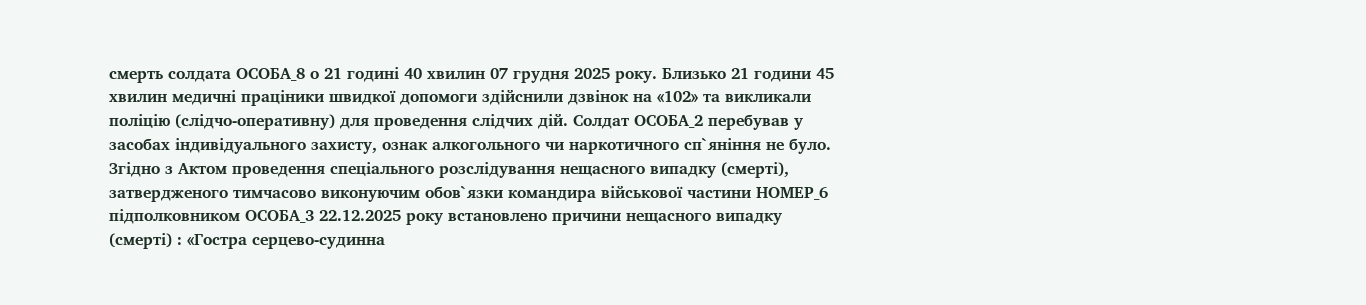смерть солдата ОСОБА_8 о 21 годині 40 хвилин 07 грудня 2025 року. Близько 21 години 45 хвилин медичні праціники швидкої допомоги здійснили дзвінок на «102» та викликали поліцію (слідчо-оперативну) для проведення слідчих дій. Солдат ОСОБА_2 перебував у засобах індивідуального захисту, ознак алкогольного чи наркотичного сп`яніння не було.
Згідно з Актом проведення спеціального розслідування нещасного випадку (смерті), затвердженого тимчасово виконуючим обов`язки командира військової частини НОМЕР_6 підполковником ОСОБА_3 22.12.2025 року встановлено причини нещасного випадку (смерті) : «Гостра серцево-судинна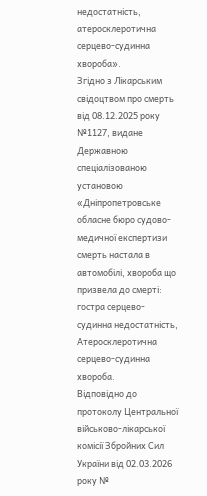недостатність, атеросклеротична серцево-судинна хвороба».
Згідно з Лікарським свідоцтвом про смерть від 08.12.2025 року №1127, видане Державною спеціалізованою установою «Дніпропетровське обласне бюро судово-медичної експертизи смерть настала в автомобілі, хвороба що призвела до смерті: гостра серцево-судинна недостатність, Атеросклеротична серцево-судинна хвороба.
Відповідно до протоколу Центральної військово-лікарської комісії Збройних Сил України від 02.03.2026 року №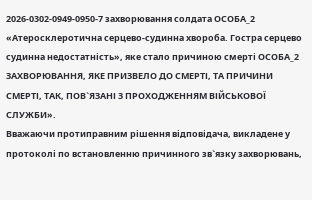2026-0302-0949-0950-7 захворювання солдата ОСОБА_2 «Атеросклеротична серцево-судинна хвороба. Гостра серцево судинна недостатність», яке стало причиною смерті ОСОБА_2 ЗАХВОРЮВАННЯ, ЯКЕ ПРИЗВЕЛО ДО СМЕРТІ, ТА ПРИЧИНИ СМЕРТІ, ТАК, ПОВ`ЯЗАНІ З ПРОХОДЖЕННЯМ ВІЙСЬКОВОЇ СЛУЖБИ».
Вважаючи протиправним рішення відповідача, викладене у протоколі по встановленню причинного зв`язку захворювань,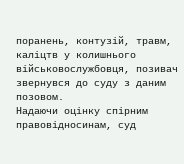поранень, контузій, травм, каліцтв у колишнього військовослужбовця, позивач звернувся до суду з даним позовом.
Надаючи оцінку спірним правовідносинам, суд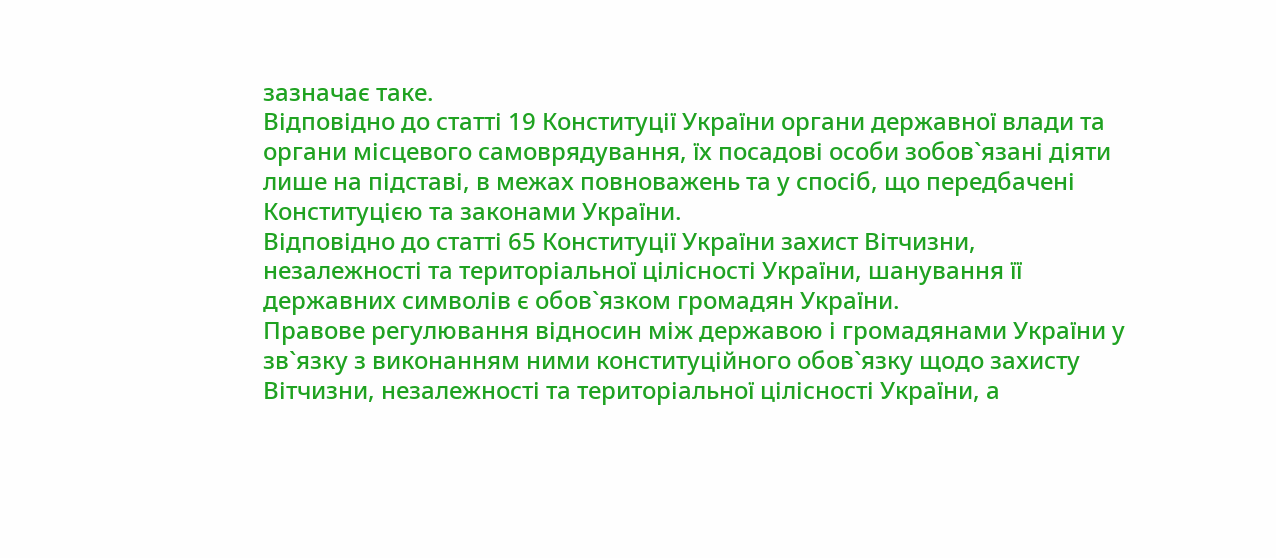зазначає таке.
Відповідно до статті 19 Конституції України органи державної влади та органи місцевого самоврядування, їх посадові особи зобов`язані діяти лише на підставі, в межах повноважень та у спосіб, що передбачені Конституцією та законами України.
Відповідно до статті 65 Конституції України захист Вітчизни, незалежності та територіальної цілісності України, шанування її державних символів є обов`язком громадян України.
Правове регулювання відносин між державою і громадянами України у зв`язку з виконанням ними конституційного обов`язку щодо захисту Вітчизни, незалежності та територіальної цілісності України, а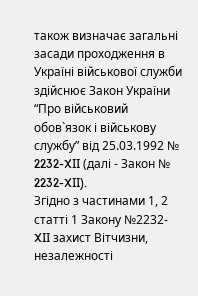також визначає загальні засади проходження в Україні військової служби здійснює Закон України “Про військовий обов`язок і військову службу” від 25.03.1992 № 2232-XII (далі - Закон № 2232-XII).
Згідно з частинами 1, 2 статті 1 Закону №2232-XII захист Вітчизни, незалежності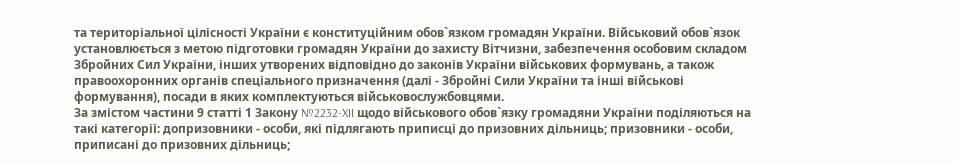та територіальної цілісності України є конституційним обов`язком громадян України. Військовий обов`язок установлюється з метою підготовки громадян України до захисту Вітчизни, забезпечення особовим складом Збройних Сил України, інших утворених відповідно до законів України військових формувань, а також правоохоронних органів спеціального призначення (далі - Збройні Сили України та інші військові формування), посади в яких комплектуються військовослужбовцями.
За змістом частини 9 статті 1 Закону №2232-XII щодо військового обов`язку громадяни України поділяються на такі категорії: допризовники - особи, які підлягають приписці до призовних дільниць; призовники - особи, приписані до призовних дільниць;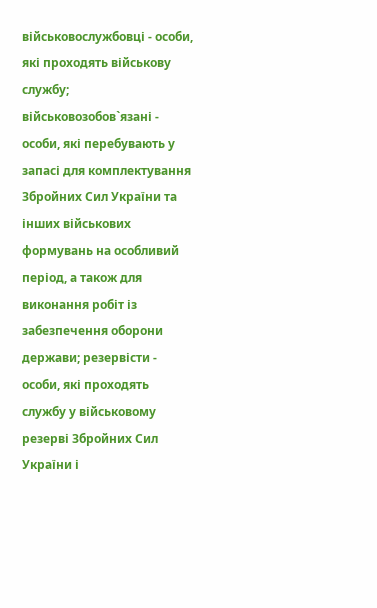військовослужбовці - особи, які проходять військову службу; військовозобов`язані - особи, які перебувають у запасі для комплектування Збройних Сил України та інших військових формувань на особливий період, а також для виконання робіт із забезпечення оборони держави; резервісти - особи, які проходять службу у військовому резерві Збройних Сил України і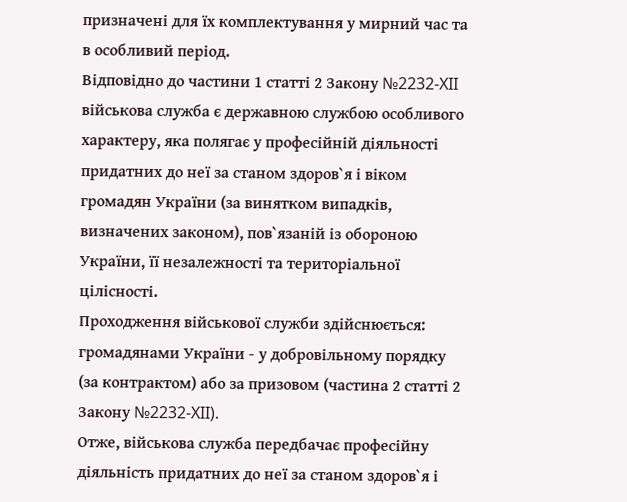призначені для їх комплектування у мирний час та в особливий період.
Відповідно до частини 1 статті 2 Закону №2232-XII військова служба є державною службою особливого характеру, яка полягає у професійній діяльності придатних до неї за станом здоров`я і віком громадян України (за винятком випадків, визначених законом), пов`язаній із обороною України, її незалежності та територіальної цілісності.
Проходження військової служби здійснюється: громадянами України - у добровільному порядку (за контрактом) або за призовом (частина 2 статті 2 Закону №2232-XII).
Отже, військова служба передбачає професійну діяльність придатних до неї за станом здоров`я і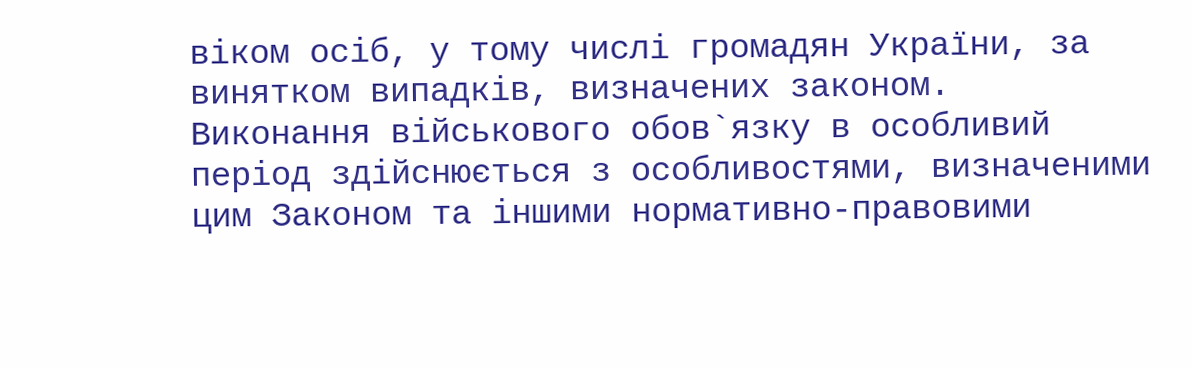віком осіб, у тому числі громадян України, за винятком випадків, визначених законом.
Виконання військового обов`язку в особливий період здійснюється з особливостями, визначеними цим Законом та іншими нормативно-правовими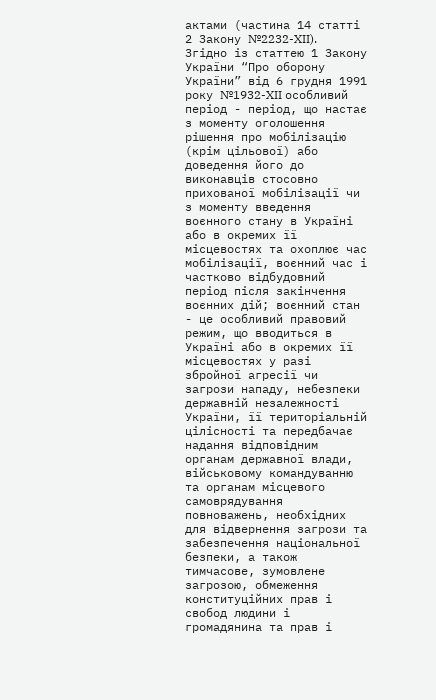актами (частина 14 статті 2 Закону №2232-XII).
Згідно із статтею 1 Закону України “Про оборону України” від 6 грудня 1991 року №1932-XII особливий період - період, що настає з моменту оголошення рішення про мобілізацію (крім цільової) або доведення його до виконавців стосовно прихованої мобілізації чи з моменту введення воєнного стану в Україні або в окремих її місцевостях та охоплює час мобілізації, воєнний час і частково відбудовний період після закінчення воєнних дій; воєнний стан - це особливий правовий режим, що вводиться в Україні або в окремих її місцевостях у разі збройної агресії чи загрози нападу, небезпеки державній незалежності України, її територіальній цілісності та передбачає надання відповідним органам державної влади, військовому командуванню та органам місцевого самоврядування повноважень, необхідних для відвернення загрози та забезпечення національної безпеки, а також тимчасове, зумовлене загрозою, обмеження конституційних прав і свобод людини і громадянина та прав і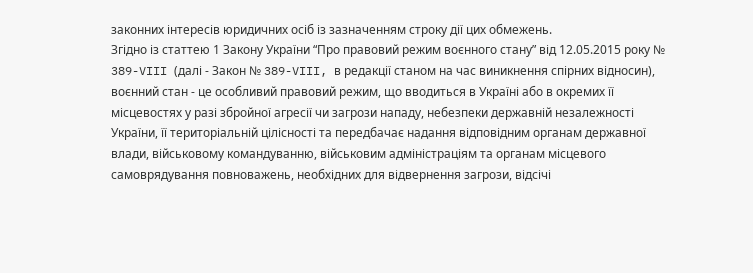законних інтересів юридичних осіб із зазначенням строку дії цих обмежень.
Згідно із статтею 1 Закону України “Про правовий режим воєнного стану” від 12.05.2015 року № 389-VIII (далі - Закон № 389-VIII, в редакції станом на час виникнення спірних відносин), воєнний стан - це особливий правовий режим, що вводиться в Україні або в окремих її місцевостях у разі збройної агресії чи загрози нападу, небезпеки державній незалежності України, її територіальній цілісності та передбачає надання відповідним органам державної влади, військовому командуванню, військовим адміністраціям та органам місцевого самоврядування повноважень, необхідних для відвернення загрози, відсічі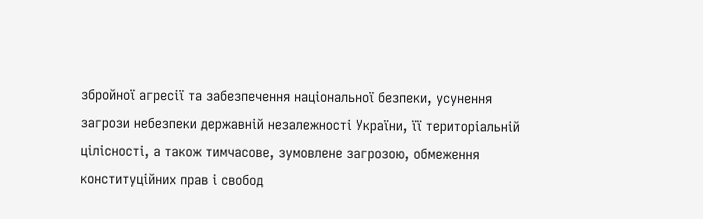збройної агресії та забезпечення національної безпеки, усунення загрози небезпеки державній незалежності України, її територіальній цілісності, а також тимчасове, зумовлене загрозою, обмеження конституційних прав і свобод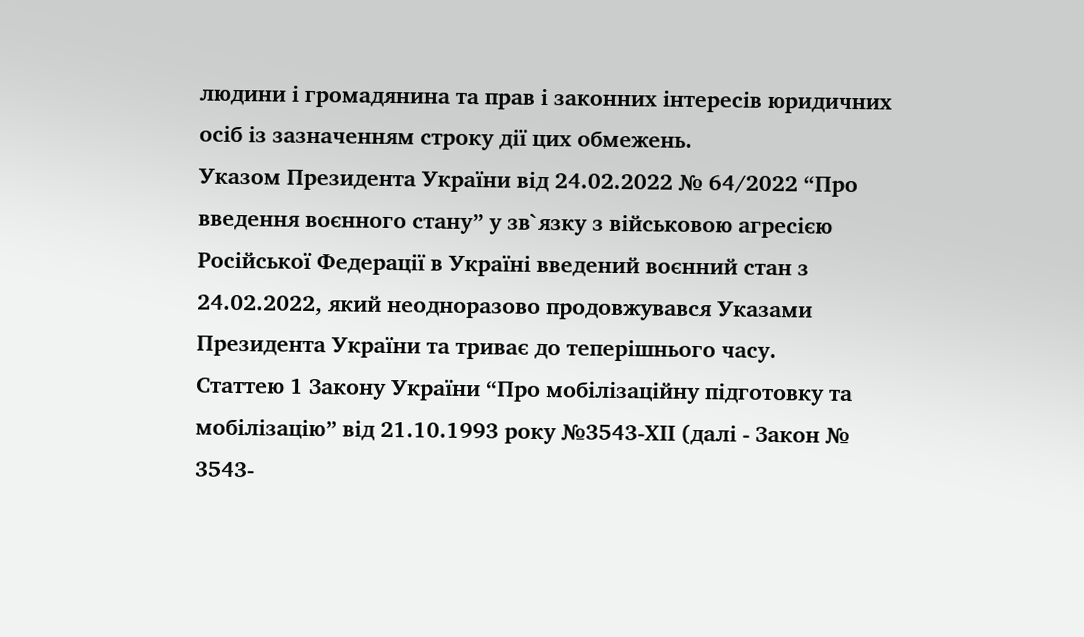людини і громадянина та прав і законних інтересів юридичних осіб із зазначенням строку дії цих обмежень.
Указом Президента України від 24.02.2022 № 64/2022 “Про введення воєнного стану” у зв`язку з військовою агресією Російської Федерації в Україні введений воєнний стан з 24.02.2022, який неодноразово продовжувався Указами Президента України та триває до теперішнього часу.
Статтею 1 Закону України “Про мобілізаційну підготовку та мобілізацію” від 21.10.1993 року №3543-ХІІ (далі - Закон № 3543-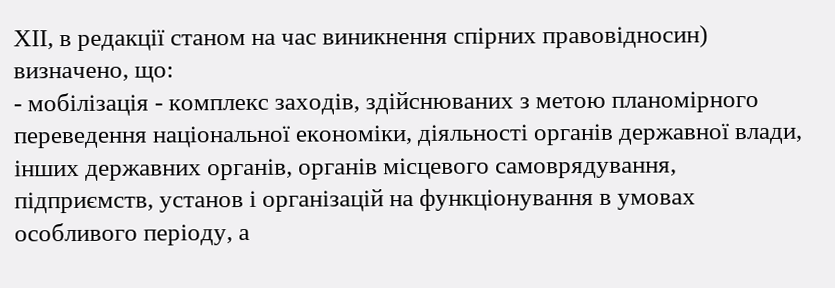ХІІ, в редакції станом на час виникнення спірних правовідносин) визначено, що:
- мобілізація - комплекс заходів, здійснюваних з метою планомірного переведення національної економіки, діяльності органів державної влади, інших державних органів, органів місцевого самоврядування, підприємств, установ і організацій на функціонування в умовах особливого періоду, а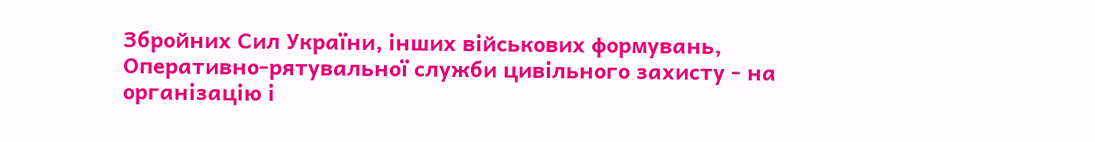Збройних Сил України, інших військових формувань, Оперативно-рятувальної служби цивільного захисту - на організацію і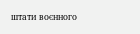штати воєнного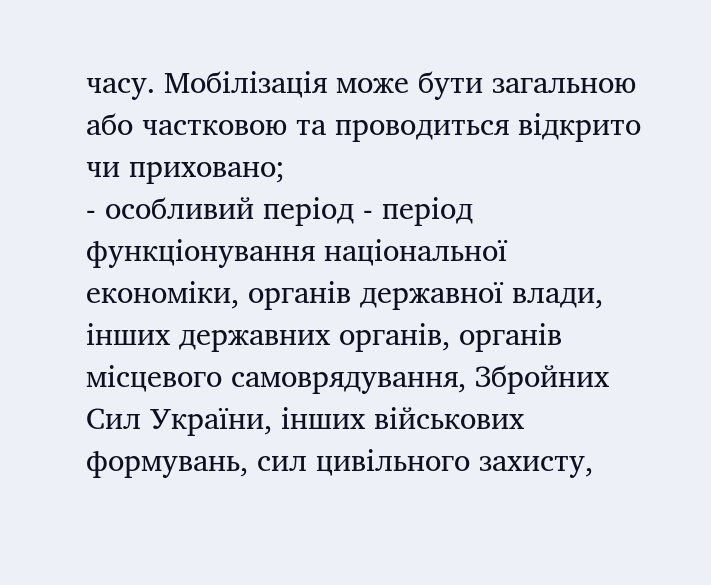часу. Мобілізація може бути загальною або частковою та проводиться відкрито чи приховано;
- особливий період - період функціонування національної економіки, органів державної влади, інших державних органів, органів місцевого самоврядування, Збройних Сил України, інших військових формувань, сил цивільного захисту,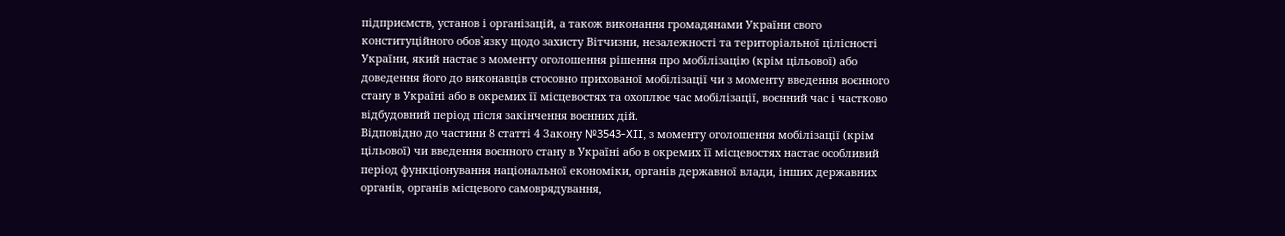підприємств, установ і організацій, а також виконання громадянами України свого конституційного обов`язку щодо захисту Вітчизни, незалежності та територіальної цілісності України, який настає з моменту оголошення рішення про мобілізацію (крім цільової) або доведення його до виконавців стосовно прихованої мобілізації чи з моменту введення воєнного стану в Україні або в окремих її місцевостях та охоплює час мобілізації, воєнний час і частково відбудовний період після закінчення воєнних дій.
Відповідно до частини 8 статті 4 Закону №3543-XII, з моменту оголошення мобілізації (крім цільової) чи введення воєнного стану в Україні або в окремих її місцевостях настає особливий період функціонування національної економіки, органів державної влади, інших державних органів, органів місцевого самоврядування,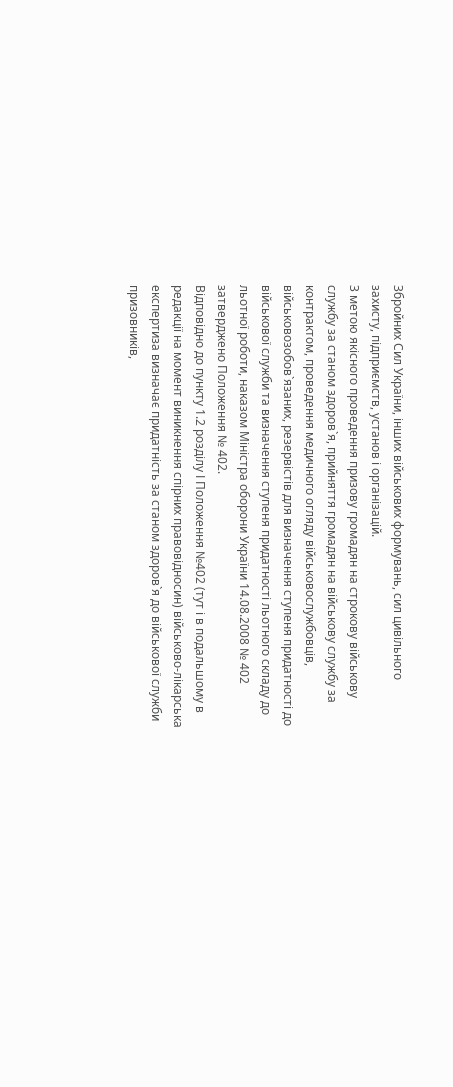Збройних Сил України, інших військових формувань, сил цивільного захисту, підприємств, установ і організацій.
З метою якісного проведення призову громадян на строкову військову службу за станом здоров`я, прийняття громадян на військову службу за контрактом, проведення медичного огляду військовослужбовців, військовозобов`язаних, резервістів для визначення ступеня придатності до військової служби та визначення ступеня придатності льотного складу до льотної роботи, наказом Міністра оборони України 14.08.2008 № 402 затверджено Положення № 402.
Відповідно до пункту 1.2 розділу І Положення №402 (тут і в подальшому в редакції на момент виникнення спірних правовідносин) військово-лікарська експертиза визначає придатність за станом здоров`я до військової служби призовників,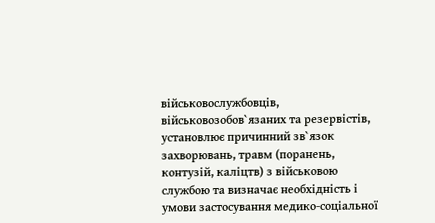військовослужбовців, військовозобов`язаних та резервістів, установлює причинний зв`язок захворювань, травм (поранень, контузій, каліцтв) з військовою службою та визначає необхідність і умови застосування медико-соціальної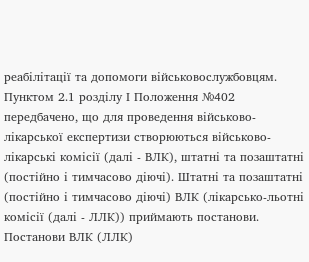реабілітації та допомоги військовослужбовцям.
Пунктом 2.1 розділу І Положення №402 передбачено, що для проведення військово-лікарської експертизи створюються військово-лікарські комісії (далі - ВЛК), штатні та позаштатні (постійно і тимчасово діючі). Штатні та позаштатні (постійно і тимчасово діючі) ВЛК (лікарсько-льотні комісії (далі - ЛЛК)) приймають постанови. Постанови ВЛК (ЛЛК)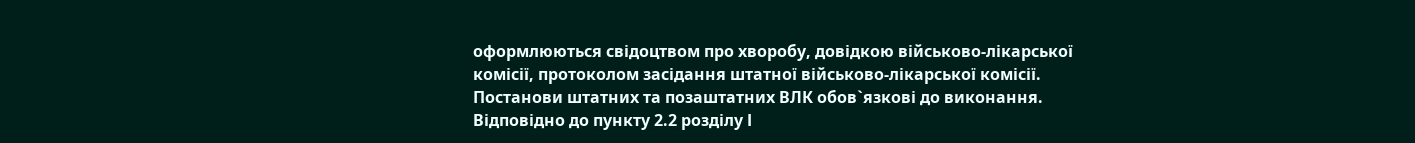оформлюються свідоцтвом про хворобу, довідкою військово-лікарської комісії, протоколом засідання штатної військово-лікарської комісії. Постанови штатних та позаштатних ВЛК обов`язкові до виконання.
Відповідно до пункту 2.2 розділу І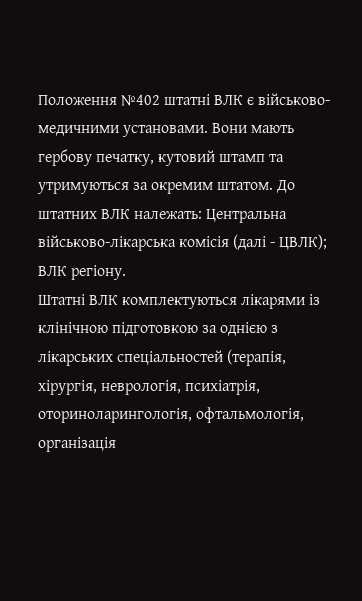Положення №402 штатні ВЛК є військово-медичними установами. Вони мають гербову печатку, кутовий штамп та утримуються за окремим штатом. До штатних ВЛК належать: Центральна військово-лікарська комісія (далі - ЦВЛК); ВЛК регіону.
Штатні ВЛК комплектуються лікарями із клінічною підготовкою за однією з лікарських спеціальностей (терапія, хірургія, неврологія, психіатрія, оториноларингологія, офтальмологія, організація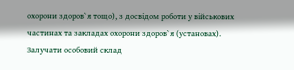охорони здоров`я тощо), з досвідом роботи у військових частинах та закладах охорони здоров`я (установах).
Залучати особовий склад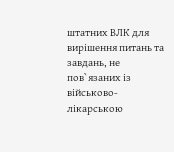штатних ВЛК для вирішення питань та завдань, не пов`язаних із військово-лікарською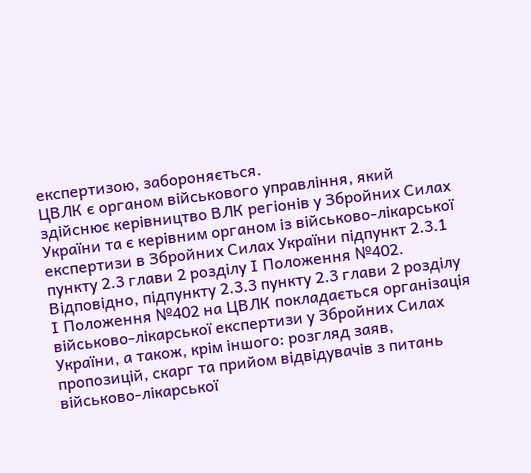експертизою, забороняється.
ЦВЛК є органом військового управління, який здійснює керівництво ВЛК регіонів у Збройних Силах України та є керівним органом із військово-лікарської експертизи в Збройних Силах України підпункт 2.3.1 пункту 2.3 глави 2 розділу І Положення №402.
Відповідно, підпункту 2.3.3 пункту 2.3 глави 2 розділу І Положення №402 на ЦВЛК покладається організація військово-лікарської експертизи у Збройних Силах України, а також, крім іншого: розгляд заяв, пропозицій, скарг та прийом відвідувачів з питань військово-лікарської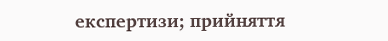експертизи; прийняття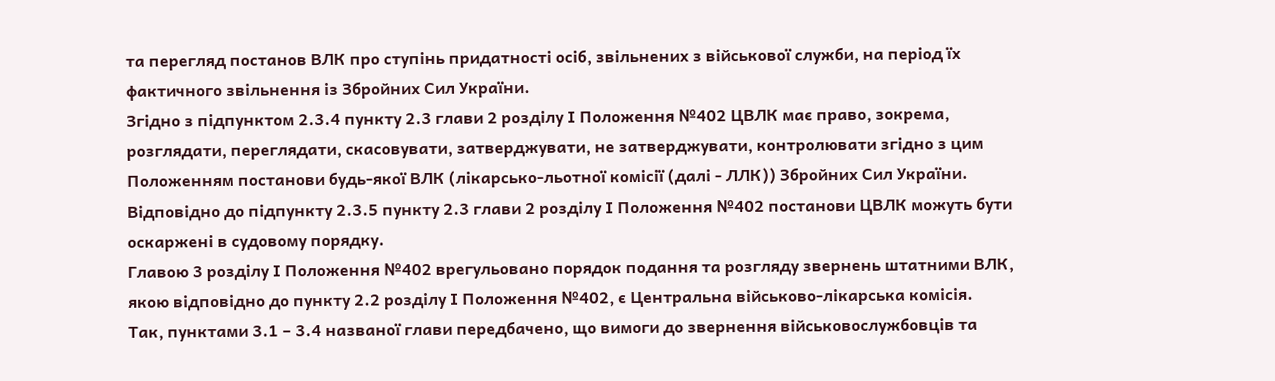та перегляд постанов ВЛК про ступінь придатності осіб, звільнених з військової служби, на період їх фактичного звільнення із Збройних Сил України.
Згідно з підпунктом 2.3.4 пункту 2.3 глави 2 розділу І Положення №402 ЦВЛК має право, зокрема, розглядати, переглядати, скасовувати, затверджувати, не затверджувати, контролювати згідно з цим Положенням постанови будь-якої ВЛК (лікарсько-льотної комісії (далі - ЛЛК)) Збройних Сил України.
Відповідно до підпункту 2.3.5 пункту 2.3 глави 2 розділу І Положення №402 постанови ЦВЛК можуть бути оскаржені в судовому порядку.
Главою 3 розділу І Положення №402 врегульовано порядок подання та розгляду звернень штатними ВЛК, якою відповідно до пункту 2.2 розділу І Положення №402, є Центральна військово-лікарська комісія.
Так, пунктами 3.1 – 3.4 названої глави передбачено, що вимоги до звернення військовослужбовців та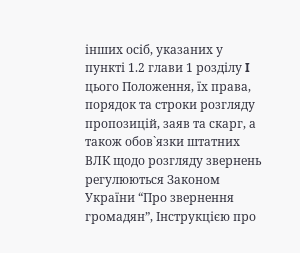інших осіб, указаних у пункті 1.2 глави 1 розділу I цього Положення, їх права, порядок та строки розгляду пропозицій, заяв та скарг, а також обов`язки штатних ВЛК щодо розгляду звернень регулюються Законом України “Про звернення громадян”, Інструкцією про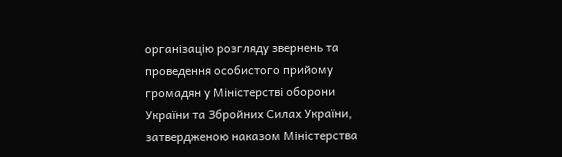організацію розгляду звернень та проведення особистого прийому громадян у Міністерстві оборони України та Збройних Силах України, затвердженою наказом Міністерства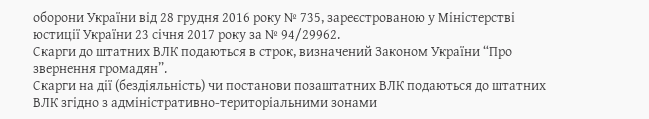оборони України від 28 грудня 2016 року № 735, зареєстрованою у Міністерстві юстиції України 23 січня 2017 року за № 94/29962.
Скарги до штатних ВЛК подаються в строк, визначений Законом України “Про звернення громадян”.
Скарги на дії (бездіяльність) чи постанови позаштатних ВЛК подаються до штатних ВЛК згідно з адміністративно-територіальними зонами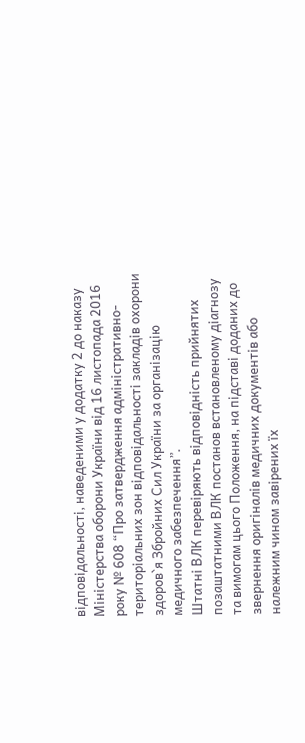відповідальності, наведеними у додатку 2 до наказу Міністерства оборони України від 16 листопада 2016 року № 608 “Про затвердження адміністративно-територіальних зон відповідальності закладів охорони здоров`я Збройних Сил України за організацію медичного забезпечення”.
Штатні ВЛК перевіряють відповідність прийнятих позаштатними ВЛК постанов встановленому діагнозу та вимогам цього Положення, на підставі доданих до звернення оригіналів медичних документів або належним чином завірених їх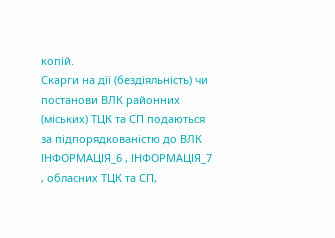копій.
Скарги на дії (бездіяльність) чи постанови ВЛК районних (міських) ТЦК та СП подаються за підпорядкованістю до ВЛК ІНФОРМАЦІЯ_6 , ІНФОРМАЦІЯ_7 , обласних ТЦК та СП,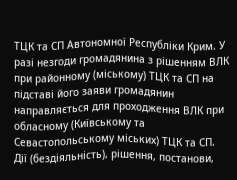ТЦК та СП Автономної Республіки Крим. У разі незгоди громадянина з рішенням ВЛК при районному (міському) ТЦК та СП на підставі його заяви громадянин направляється для проходження ВЛК при обласному (Київському та Севастопольському міських) ТЦК та СП.
Дії (бездіяльність), рішення, постанови,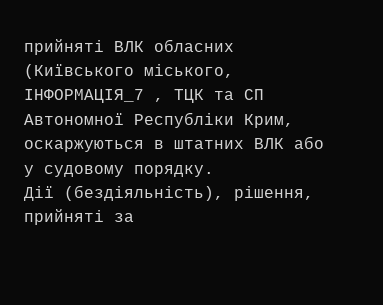прийняті ВЛК обласних (Київського міського, ІНФОРМАЦІЯ_7 , ТЦК та СП Автономної Республіки Крим, оскаржуються в штатних ВЛК або у судовому порядку.
Дії (бездіяльність), рішення, прийняті за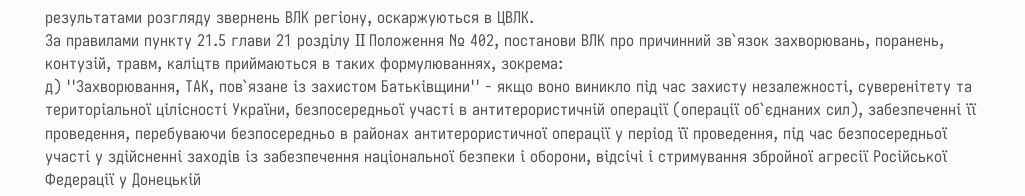результатами розгляду звернень ВЛК регіону, оскаржуються в ЦВЛК.
За правилами пункту 21.5 глави 21 розділу II Положення № 402, постанови ВЛК про причинний зв`язок захворювань, поранень, контузій, травм, каліцтв приймаються в таких формулюваннях, зокрема:
д) ''Захворювання, ТАК, пов`язане із захистом Батьківщини'' - якщо воно виникло під час захисту незалежності, суверенітету та територіальної цілісності України, безпосередньої участі в антитерористичній операції (операції об`єднаних сил), забезпеченні її проведення, перебуваючи безпосередньо в районах антитерористичної операції у період її проведення, під час безпосередньої участі у здійсненні заходів із забезпечення національної безпеки і оборони, відсічі і стримування збройної агресії Російської Федерації у Донецькій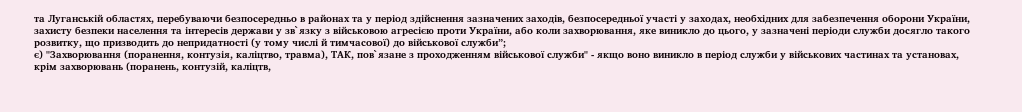та Луганській областях, перебуваючи безпосередньо в районах та у період здійснення зазначених заходів, безпосередньої участі у заходах, необхідних для забезпечення оборони України, захисту безпеки населення та інтересів держави у зв`язку з військовою агресією проти України, або коли захворювання, яке виникло до цього, у зазначені періоди служби досягло такого розвитку, що призводить до непридатності (у тому числі й тимчасової) до військової служби”;
є) "Захворювання (поранення, контузія, каліцтво, травма), ТАК, пов`язане з проходженням військової служби" - якщо воно виникло в період служби у військових частинах та установах, крім захворювань (поранень, контузій, каліцтв,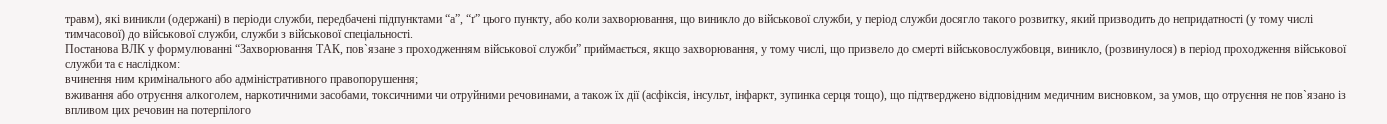травм), які виникли (одержані) в періоди служби, передбачені підпунктами “а”, “ґ” цього пункту, або коли захворювання, що виникло до військової служби, у період служби досягло такого розвитку, який призводить до непридатності (у тому числі тимчасової) до військової служби, служби з військової спеціальності.
Постанова ВЛК у формулюванні “Захворювання ТАК, пов`язане з проходженням військової служби” приймається, якщо захворювання, у тому числі, що призвело до смерті військовослужбовця, виникло, (розвинулося) в період проходження військової служби та є наслідком:
вчинення ним кримінального або адміністративного правопорушення;
вживання або отруєння алкоголем, наркотичними засобами, токсичними чи отруйними речовинами, а також їх дії (асфіксія, інсульт, інфаркт, зупинка серця тощо), що підтверджено відповідним медичним висновком, за умов, що отруєння не пов`язано із впливом цих речовин на потерпілого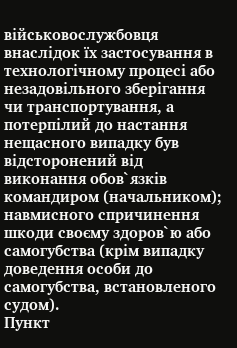військовослужбовця внаслідок їх застосування в технологічному процесі або незадовільного зберігання чи транспортування, а потерпілий до настання нещасного випадку був відсторонений від виконання обов`язків командиром (начальником);
навмисного спричинення шкоди своєму здоров`ю або самогубства (крім випадку доведення особи до самогубства, встановленого судом).
Пункт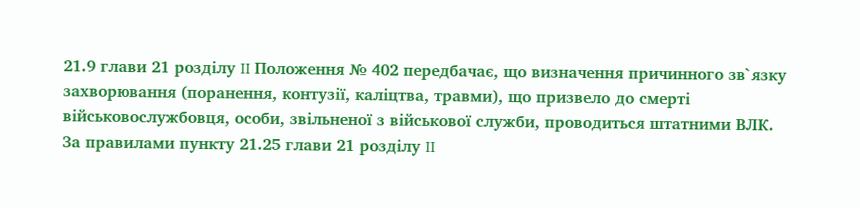21.9 глави 21 розділу II Положення № 402 передбачає, що визначення причинного зв`язку захворювання (поранення, контузії, каліцтва, травми), що призвело до смерті військовослужбовця, особи, звільненої з військової служби, проводиться штатними ВЛК.
За правилами пункту 21.25 глави 21 розділу II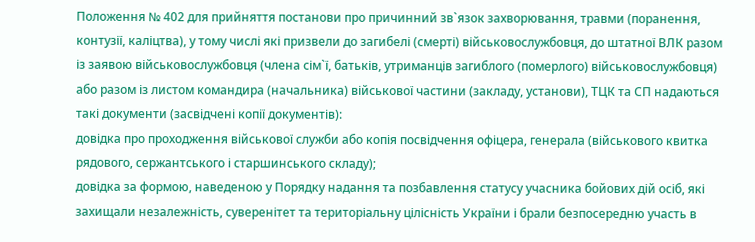Положення № 402 для прийняття постанови про причинний зв`язок захворювання, травми (поранення, контузії, каліцтва), у тому числі які призвели до загибелі (смерті) військовослужбовця, до штатної ВЛК разом із заявою військовослужбовця (члена сім`ї, батьків, утриманців загиблого (померлого) військовослужбовця) або разом із листом командира (начальника) військової частини (закладу, установи), ТЦК та СП надаються такі документи (засвідчені копії документів):
довідка про проходження військової служби або копія посвідчення офіцера, генерала (військового квитка рядового, сержантського і старшинського складу);
довідка за формою, наведеною у Порядку надання та позбавлення статусу учасника бойових дій осіб, які захищали незалежність, суверенітет та територіальну цілісність України і брали безпосередню участь в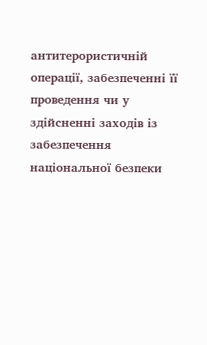антитерористичній операції, забезпеченні її проведення чи у здійсненні заходів із забезпечення національної безпеки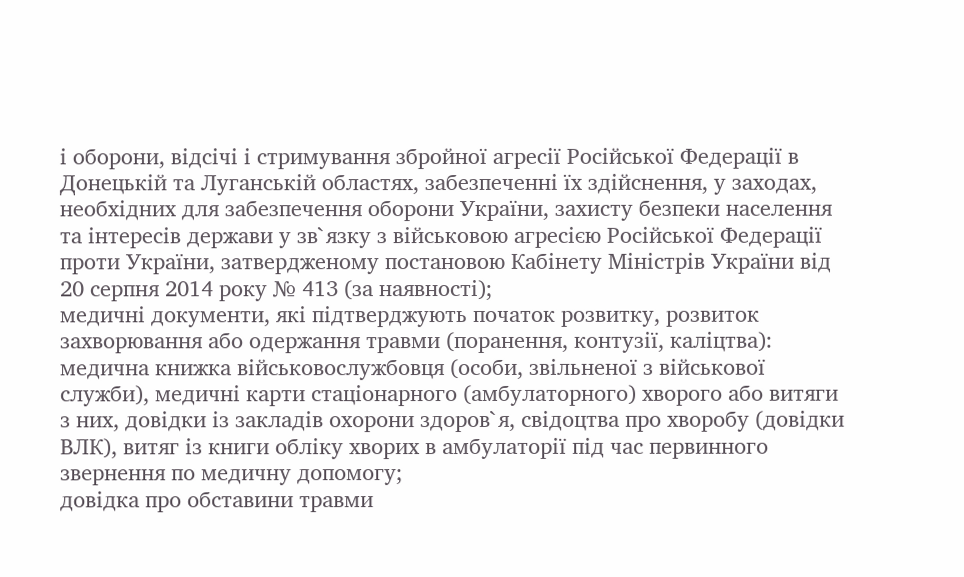і оборони, відсічі і стримування збройної агресії Російської Федерації в Донецькій та Луганській областях, забезпеченні їх здійснення, у заходах, необхідних для забезпечення оборони України, захисту безпеки населення та інтересів держави у зв`язку з військовою агресією Російської Федерації проти України, затвердженому постановою Кабінету Міністрів України від 20 серпня 2014 року № 413 (за наявності);
медичні документи, які підтверджують початок розвитку, розвиток захворювання або одержання травми (поранення, контузії, каліцтва): медична книжка військовослужбовця (особи, звільненої з військової служби), медичні карти стаціонарного (амбулаторного) хворого або витяги з них, довідки із закладів охорони здоров`я, свідоцтва про хворобу (довідки ВЛК), витяг із книги обліку хворих в амбулаторії під час первинного звернення по медичну допомогу;
довідка про обставини травми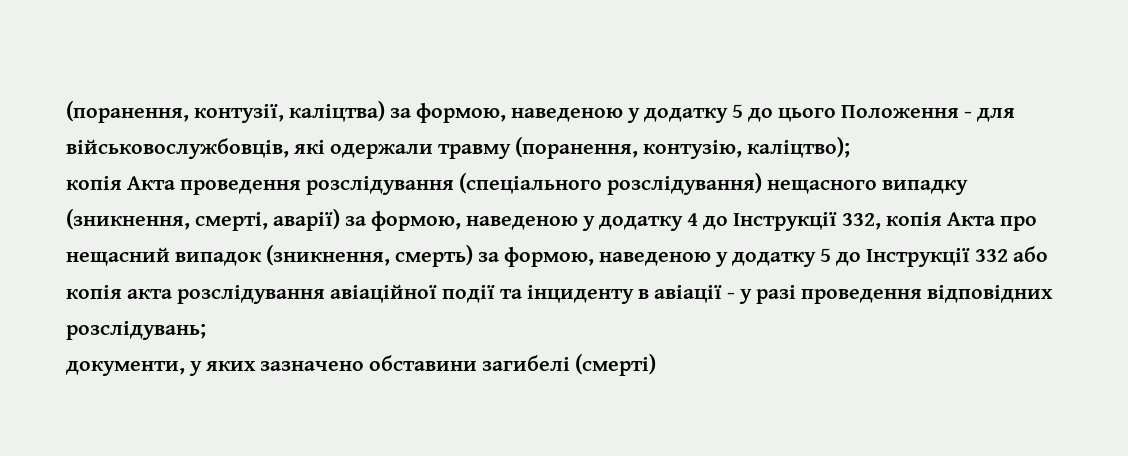(поранення, контузії, каліцтва) за формою, наведеною у додатку 5 до цього Положення - для військовослужбовців, які одержали травму (поранення, контузію, каліцтво);
копія Акта проведення розслідування (спеціального розслідування) нещасного випадку (зникнення, смерті, аварії) за формою, наведеною у додатку 4 до Інструкції 332, копія Акта про нещасний випадок (зникнення, смерть) за формою, наведеною у додатку 5 до Інструкції 332 або копія акта розслідування авіаційної події та інциденту в авіації - у разі проведення відповідних розслідувань;
документи, у яких зазначено обставини загибелі (смерті)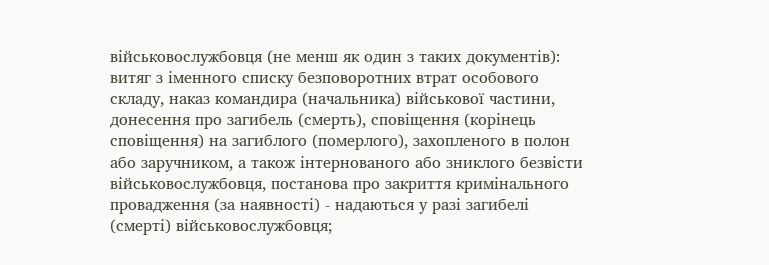військовослужбовця (не менш як один з таких документів): витяг з іменного списку безповоротних втрат особового складу, наказ командира (начальника) військової частини, донесення про загибель (смерть), сповіщення (корінець сповіщення) на загиблого (померлого), захопленого в полон або заручником, а також інтернованого або зниклого безвісти військовослужбовця, постанова про закриття кримінального провадження (за наявності) - надаються у разі загибелі (смерті) військовослужбовця;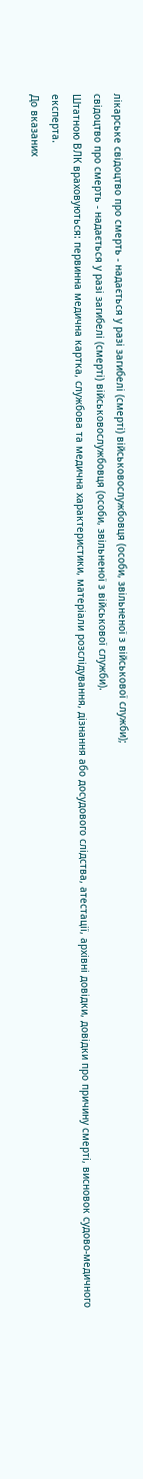лікарське свідоцтво про смерть - надається у разі загибелі (смерті) військовослужбовця (особи, звільненої з військової служби);
свідоцтво про смерть - надається у разі загибелі (смерті) військовослужбовця (особи, звільненої з військової служби).
Штатною ВЛК враховуються: первинна медична картка, службова та медична характеристики, матеріали розслідування, дізнання або досудового слідства, атестації, архівні довідки, довідки про причину смерті, висновок судово-медичного експерта.
До вказаних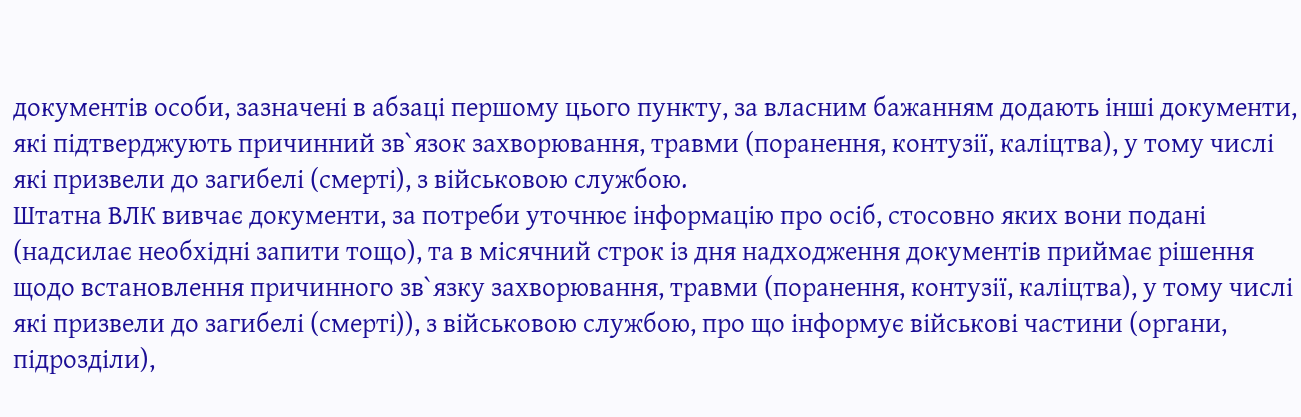документів особи, зазначені в абзаці першому цього пункту, за власним бажанням додають інші документи, які підтверджують причинний зв`язок захворювання, травми (поранення, контузії, каліцтва), у тому числі які призвели до загибелі (смерті), з військовою службою.
Штатна ВЛК вивчає документи, за потреби уточнює інформацію про осіб, стосовно яких вони подані (надсилає необхідні запити тощо), та в місячний строк із дня надходження документів приймає рішення щодо встановлення причинного зв`язку захворювання, травми (поранення, контузії, каліцтва), у тому числі які призвели до загибелі (смерті)), з військовою службою, про що інформує військові частини (органи, підрозділи),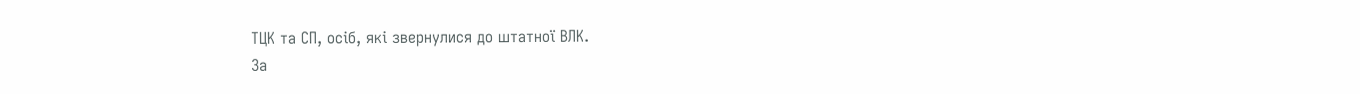ТЦК та СП, осіб, які звернулися до штатної ВЛК.
За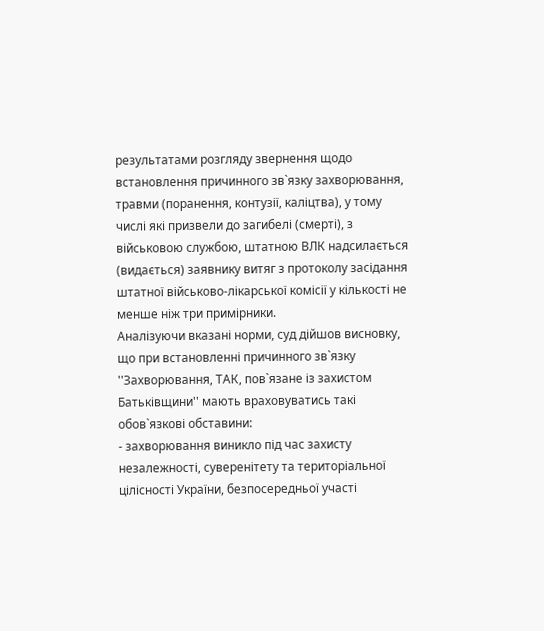результатами розгляду звернення щодо встановлення причинного зв`язку захворювання, травми (поранення, контузії, каліцтва), у тому числі які призвели до загибелі (смерті), з військовою службою, штатною ВЛК надсилається (видається) заявнику витяг з протоколу засідання штатної військово-лікарської комісії у кількості не менше ніж три примірники.
Аналізуючи вказані норми, суд дійшов висновку, що при встановленні причинного зв`язку ''Захворювання, ТАК, пов`язане із захистом Батьківщини'' мають враховуватись такі обов`язкові обставини:
- захворювання виникло під час захисту незалежності, суверенітету та територіальної цілісності України, безпосередньої участі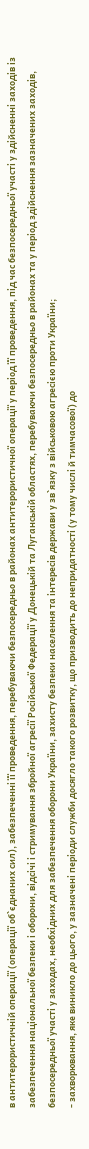в антитерористичній операції (операції об`єднаних сил), забезпеченні її проведення, перебуваючи безпосередньо в районах антитерористичної операції у період її проведення, під час безпосередньої участі у здійсненні заходів із забезпечення національної безпеки і оборони, відсічі і стримування збройної агресії Російської Федерації у Донецькій та Луганській областях, перебуваючи безпосередньо в районах та у період здійснення зазначених заходів, безпосередньої участі у заходах, необхідних для забезпечення оборони України, захисту безпеки населення та інтересів держави у зв`язку з військовою агресією проти України;
- захворювання, яке виникло до цього, у зазначені періоди служби досягло такого розвитку, що призводить до непридатності (у тому числі й тимчасової) до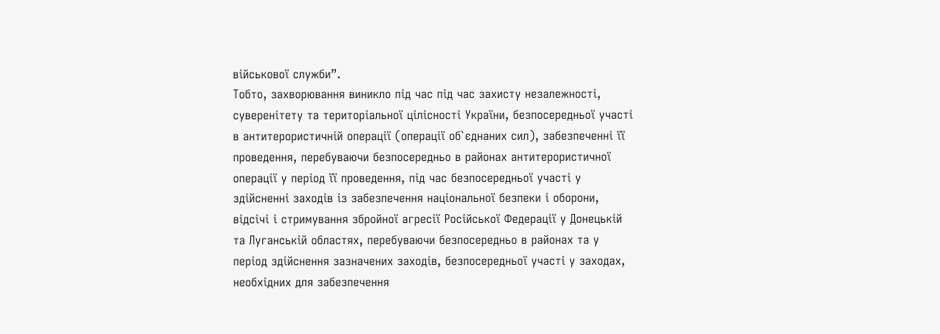військової служби”.
Тобто, захворювання виникло під час під час захисту незалежності, суверенітету та територіальної цілісності України, безпосередньої участі в антитерористичній операції (операції об`єднаних сил), забезпеченні її проведення, перебуваючи безпосередньо в районах антитерористичної операції у період її проведення, під час безпосередньої участі у здійсненні заходів із забезпечення національної безпеки і оборони, відсічі і стримування збройної агресії Російської Федерації у Донецькій та Луганській областях, перебуваючи безпосередньо в районах та у період здійснення зазначених заходів, безпосередньої участі у заходах, необхідних для забезпечення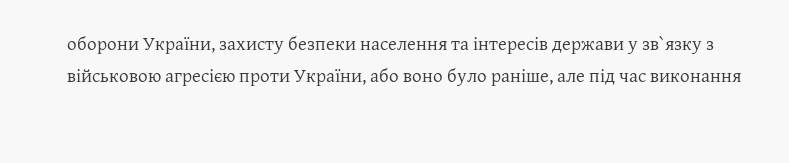оборони України, захисту безпеки населення та інтересів держави у зв`язку з військовою агресією проти України, або воно було раніше, але під час виконання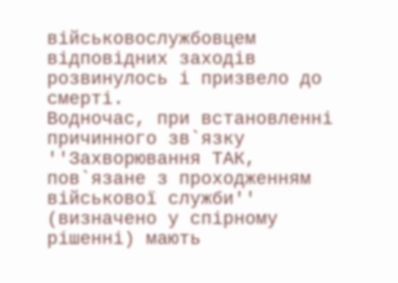військовослужбовцем відповідних заходів розвинулось і призвело до смерті.
Водночас, при встановленні причинного зв`язку ''Захворювання ТАК, пов`язане з проходженням військової служби'' (визначено у спірному рішенні) мають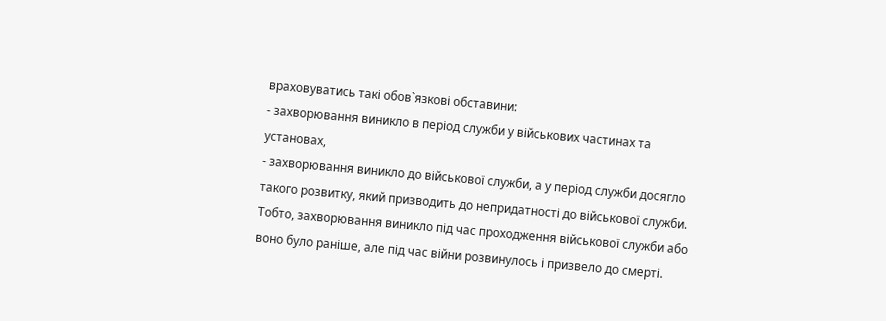враховуватись такі обов`язкові обставини:
- захворювання виникло в період служби у військових частинах та установах,
- захворювання виникло до військової служби, а у період служби досягло такого розвитку, який призводить до непридатності до військової служби.
Тобто, захворювання виникло під час проходження військової служби або воно було раніше, але під час війни розвинулось і призвело до смерті.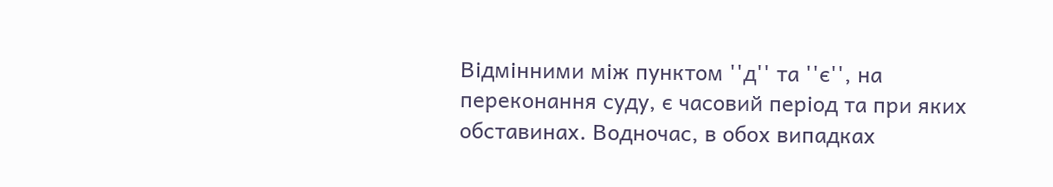Відмінними між пунктом ''д'' та ''є'', на переконання суду, є часовий період та при яких обставинах. Водночас, в обох випадках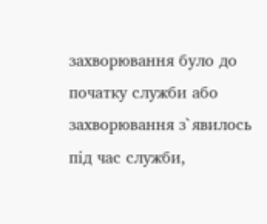захворювання було до початку служби або захворювання з`явилось під час служби,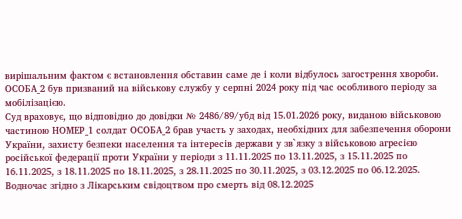вирішальним фактом є встановлення обставин саме де і коли відбулось загострення хвороби.
ОСОБА_2 був призваний на військову службу у серпні 2024 року під час особливого періоду за мобілізацією.
Суд враховує, що відповідно до довідки № 2486/89/убд від 15.01.2026 року, виданою військовою частиною НОМЕР_1 солдат ОСОБА_2 брав участь у заходах, необхідних для забезпечення оборони України, захисту безпеки населення та інтересів держави у зв`язку з військовою агресією російської федерації проти України у періоди з 11.11.2025 по 13.11.2025, з 15.11.2025 по 16.11.2025, з 18.11.2025 по 18.11.2025, з 28.11.2025 по 30.11.2025, з 03.12.2025 по 06.12.2025.
Водночас згідно з Лікарським свідоцтвом про смерть від 08.12.2025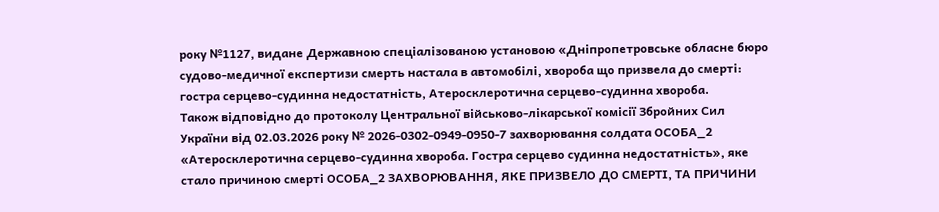року №1127, видане Державною спеціалізованою установою «Дніпропетровське обласне бюро судово-медичної експертизи смерть настала в автомобілі, хвороба що призвела до смерті: гостра серцево-судинна недостатність, Атеросклеротична серцево-судинна хвороба.
Також відповідно до протоколу Центральної військово-лікарської комісії Збройних Сил України від 02.03.2026 року № 2026-0302-0949-0950-7 захворювання солдата ОСОБА_2 «Атеросклеротична серцево-судинна хвороба. Гостра серцево судинна недостатність», яке стало причиною смерті ОСОБА_2 ЗАХВОРЮВАННЯ, ЯКЕ ПРИЗВЕЛО ДО СМЕРТІ, ТА ПРИЧИНИ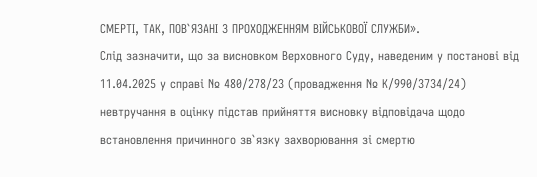СМЕРТІ, ТАК, ПОВ`ЯЗАНІ З ПРОХОДЖЕННЯМ ВІЙСЬКОВОЇ СЛУЖБИ».
Слід зазначити, що за висновком Верховного Суду, наведеним у постанові від 11.04.2025 у справі № 480/278/23 (провадження № К/990/3734/24) невтручання в оцінку підстав прийняття висновку відповідача щодо встановлення причинного зв`язку захворювання зі смертю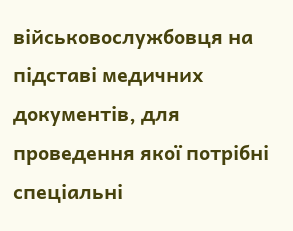військовослужбовця на підставі медичних документів, для проведення якої потрібні спеціальні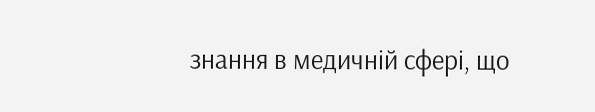знання в медичній сфері, що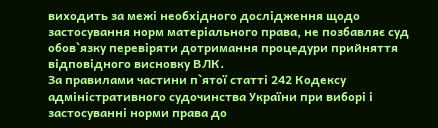виходить за межі необхідного дослідження щодо застосування норм матеріального права, не позбавляє суд обов`язку перевіряти дотримання процедури прийняття відповідного висновку ВЛК.
За правилами частини п`ятої статті 242 Кодексу адміністративного судочинства України при виборі і застосуванні норми права до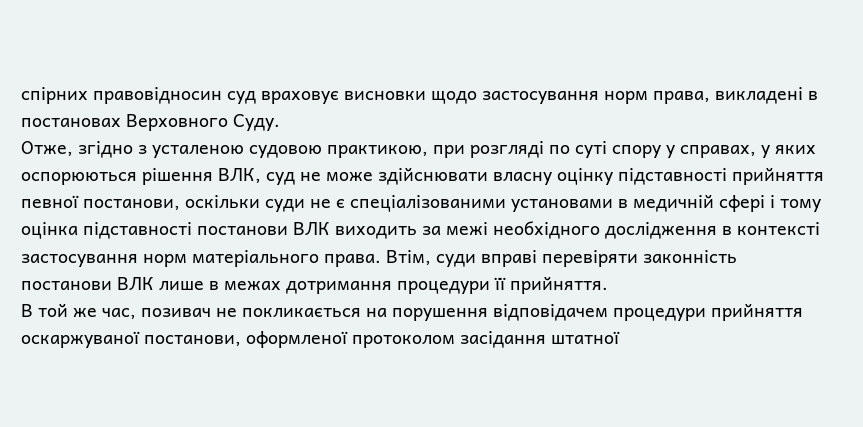спірних правовідносин суд враховує висновки щодо застосування норм права, викладені в постановах Верховного Суду.
Отже, згідно з усталеною судовою практикою, при розгляді по суті спору у справах, у яких оспорюються рішення ВЛК, суд не може здійснювати власну оцінку підставності прийняття певної постанови, оскільки суди не є спеціалізованими установами в медичній сфері і тому оцінка підставності постанови ВЛК виходить за межі необхідного дослідження в контексті застосування норм матеріального права. Втім, суди вправі перевіряти законність постанови ВЛК лише в межах дотримання процедури її прийняття.
В той же час, позивач не покликається на порушення відповідачем процедури прийняття оскаржуваної постанови, оформленої протоколом засідання штатної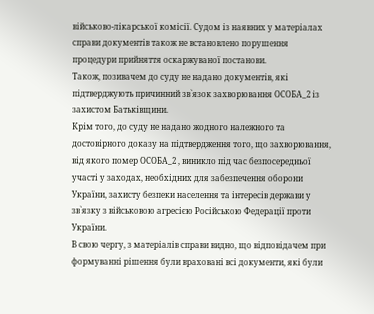військово-лікарської комісії. Судом із наявних у матеріалах справи документів також не встановлено порушення процедури прийняття оскаржуваної постанови.
Також, позивачем до суду не надано документів, які підтверджують причинний зв`язок захворювання ОСОБА_2 із захистом Батьківщини.
Крім того, до суду не надано жодного належного та достовірного доказу на підтвердження того, що захворювання, від якого помер ОСОБА_2 , виникло під час безпосередньої участі у заходах, необхідних для забезпечення оборони України, захисту безпеки населення та інтересів держави у зв`язку з військовою агресією Російською Федерації проти України.
В свою чергу, з матеріалів справи видно, що відповідачем при формуванні рішення були враховані всі документи, які були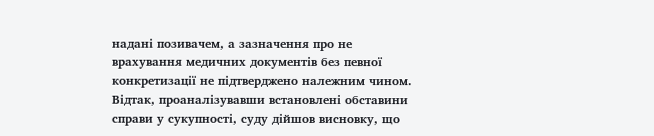надані позивачем, а зазначення про не врахування медичних документів без певної конкретизації не підтверджено належним чином.
Відтак, проаналізувавши встановлені обставини справи у сукупності, суду дійшов висновку, що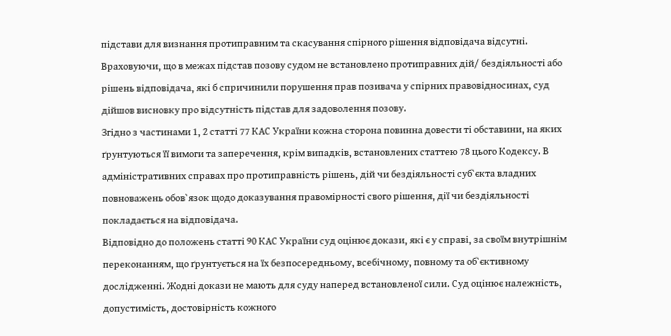підстави для визнання протиправним та скасування спірного рішення відповідача відсутні.
Враховуючи, що в межах підстав позову судом не встановлено протиправних дій/ бездіяльності або рішень відповідача, які б спричинили порушення прав позивача у спірних правовідносинах, суд дійшов висновку про відсутність підстав для задоволення позову.
Згідно з частинами 1, 2 статті 77 КАС України кожна сторона повинна довести ті обставини, на яких ґрунтуються її вимоги та заперечення, крім випадків, встановлених статтею 78 цього Кодексу. В адміністративних справах про протиправність рішень, дій чи бездіяльності суб`єкта владних повноважень обов`язок щодо доказування правомірності свого рішення, дії чи бездіяльності покладається на відповідача.
Відповідно до положень статті 90 КАС України суд оцінює докази, які є у справі, за своїм внутрішнім переконанням, що ґрунтується на їх безпосередньому, всебічному, повному та об`єктивному дослідженні. Жодні докази не мають для суду наперед встановленої сили. Суд оцінює належність, допустимість, достовірність кожного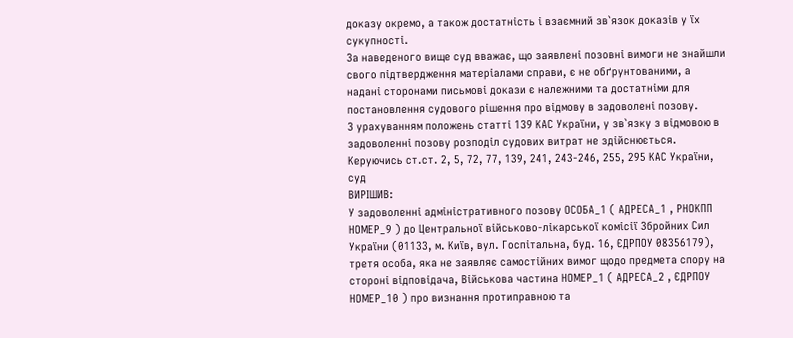доказу окремо, а також достатність і взаємний зв`язок доказів у їх сукупності.
За наведеного вище суд вважає, що заявлені позовні вимоги не знайшли свого підтвердження матеріалами справи, є не обґрунтованими, а надані сторонами письмові докази є належними та достатніми для постановлення судового рішення про відмову в задоволені позову.
З урахуванням положень статті 139 КАС України, у зв`язку з відмовою в задоволенні позову розподіл судових витрат не здійснюється.
Керуючись ст.ст. 2, 5, 72, 77, 139, 241, 243-246, 255, 295 КАС України, суд
ВИРІШИВ:
У задоволенні адміністративного позову ОСОБА_1 ( АДРЕСА_1 , РНОКПП НОМЕР_9 ) до Центральної військово-лікарської комісії Збройних Сил України (01133, м. Київ, вул. Госпітальна, буд. 16, ЄДРПОУ 08356179), третя особа, яка не заявляє самостійних вимог щодо предмета спору на стороні відповідача, Військова частина НОМЕР_1 ( АДРЕСА_2 , ЄДРПОУ НОМЕР_10 ) про визнання протиправною та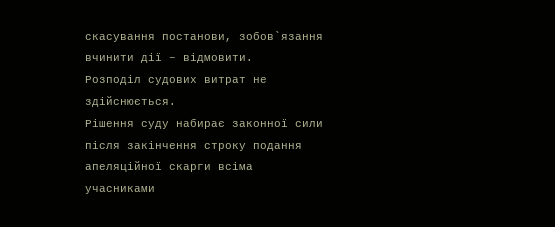скасування постанови, зобов`язання вчинити дії – відмовити.
Розподіл судових витрат не здійснюється.
Рішення суду набирає законної сили після закінчення строку подання апеляційної скарги всіма учасниками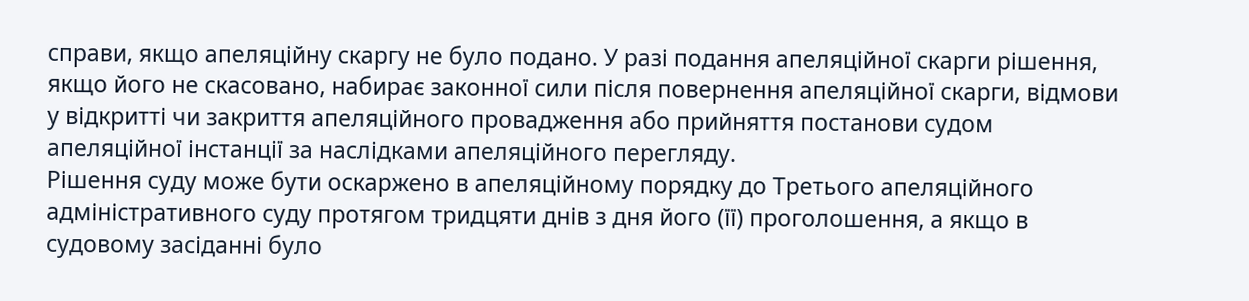справи, якщо апеляційну скаргу не було подано. У разі подання апеляційної скарги рішення, якщо його не скасовано, набирає законної сили після повернення апеляційної скарги, відмови у відкритті чи закриття апеляційного провадження або прийняття постанови судом апеляційної інстанції за наслідками апеляційного перегляду.
Рішення суду може бути оскаржено в апеляційному порядку до Третього апеляційного адміністративного суду протягом тридцяти днів з дня його (її) проголошення, а якщо в судовому засіданні було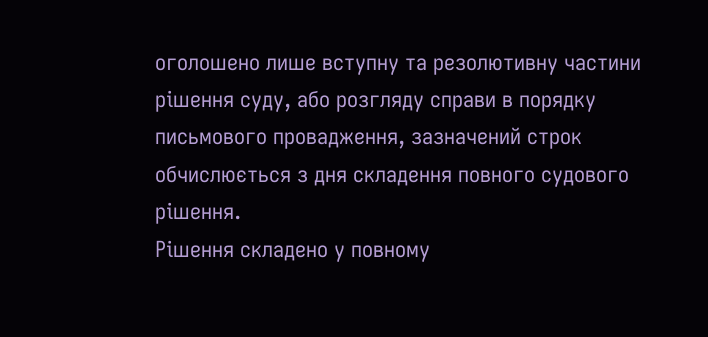оголошено лише вступну та резолютивну частини рішення суду, або розгляду справи в порядку письмового провадження, зазначений строк обчислюється з дня складення повного судового рішення.
Рішення складено у повному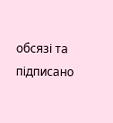обсязі та підписано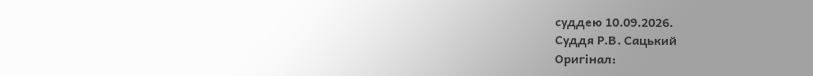суддею 10.09.2026.
Суддя Р.В. Сацький
Оригінал: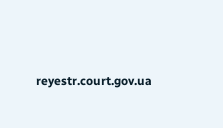reyestr.court.gov.ua